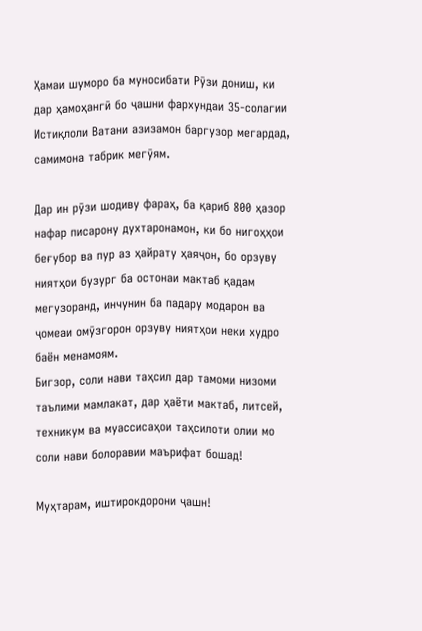Ҳамаи шуморо ба муносибати Рӯзи дониш, ки дар ҳамоҳангӣ бо ҷашни фархундаи 35-солагии Истиқлоли Ватани азизамон баргузор мегардад, самимона табрик мегӯям.

Дар ин рӯзи шодиву фараҳ, ба қариб 800 ҳазор нафар писарону духтаронамон, ки бо нигоҳҳои беғубор ва пур аз ҳайрату ҳаяҷон, бо орзуву ниятҳои бузург ба остонаи мактаб қадам мегузоранд, инчунин ба падару модарон ва ҷомеаи омӯзгорон орзуву ниятҳои неки худро баён менамоям.
Бигзор, соли нави таҳсил дар тамоми низоми таълими мамлакат, дар ҳаёти мактаб, литсей, техникум ва муассисаҳои таҳсилоти олии мо соли нави болоравии маърифат бошад!

Муҳтарам, иштирокдорони ҷашн!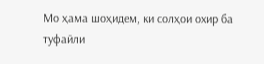Мо ҳама шоҳидем, ки солҳои охир ба туфайли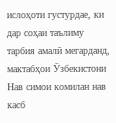ислоҳоти густурдае, ки дар соҳаи таълиму тарбия амалӣ мегарданд, мактабҳои Ӯзбекистони Нав симои комилан нав касб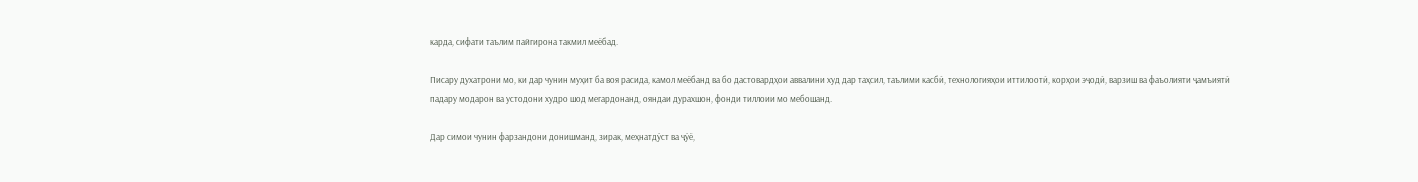карда, сифати таълим пайгирона такмил меёбад.

Писару духатрони мо, ки дар чунин муҳит ба воя расида, камол меёбанд ва бо дастовардҳои аввалини худ дар таҳсил, таълими касбӣ, технологияҳои иттилоотӣ, корҳои эҷодӣ, варзиш ва фаъолияти ҷамъиятӣ падару модарон ва устодони худро шод мегардонанд, ояндаи дурахшон, фонди тиллоии мо мебошанд.

Дар симои чунин фарзандони донишманд, зирак, меҳнатдӯст ва ҷӯё,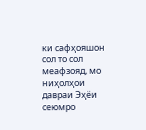ки сафҳояшон сол то сол меафзояд, мо ниҳолҳои давраи Эҳёи сеюмро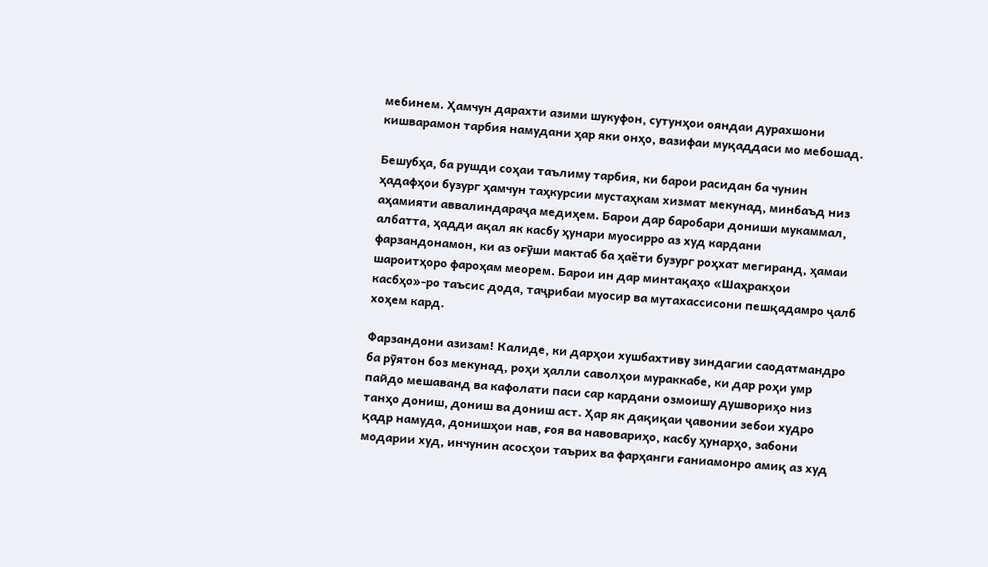мебинем. Ҳамчун дарахти азими шукуфон, сутунҳои ояндаи дурахшони кишварамон тарбия намудани ҳар яки онҳо, вазифаи муқаддаси мо мебошад.

Бешубҳа, ба рушди соҳаи таълиму тарбия, ки барои расидан ба чунин ҳадафҳои бузург ҳамчун таҳкурсии мустаҳкам хизмат мекунад, минбаъд низ аҳамияти аввалиндараҷа медиҳем. Барои дар баробари дониши мукаммал, албатта, ҳадди ақал як касбу ҳунари муосирро аз худ кардани фарзандонамон, ки аз оғӯши мактаб ба ҳаёти бузург роҳхат мегиранд, ҳамаи шароитҳоро фароҳам меорем. Барои ин дар минтақаҳо «Шаҳракҳои касбҳо»-ро таъсис дода, таҷрибаи муосир ва мутахассисони пешқадамро ҷалб хоҳем кард.

Фарзандони азизам! Калиде, ки дарҳои хушбахтиву зиндагии саодатмандро ба рӯятон боз мекунад, роҳи ҳалли саволҳои мураккабе, ки дар роҳи умр пайдо мешаванд ва кафолати паси сар кардани озмоишу душвориҳо низ танҳо дониш, дониш ва дониш аст. Ҳар як дақиқаи ҷавонии зебои худро қадр намуда, донишҳои нав, ғоя ва навовариҳо, касбу ҳунарҳо, забони модарии худ, инчунин асосҳои таърих ва фарҳанги ғаниамонро амиқ аз худ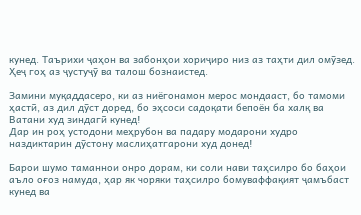кунед. Таърихи ҷаҳон ва забонҳои хориҷиро низ аз таҳти дил омӯзед. Ҳеҷ гоҳ аз ҷустуҷӯ ва талош бознаистед.

Замини муқаддасеро, ки аз ниёгонамон мерос мондааст, бо тамоми ҳастӣ, аз дил дӯст доред, бо эҳсоси садоқати бепоён ба халқ ва Ватани худ зиндагӣ кунед!
Дар ин роҳ устодони меҳрубон ва падару модарони худро наздиктарин дӯстону маслиҳатгарони худ донед!

Барои шумо таманнои онро дорам, ки соли нави таҳсилро бо баҳои аъло оғоз намуда, ҳар як чоряки таҳсилро бомуваффақият ҷамъбаст кунед ва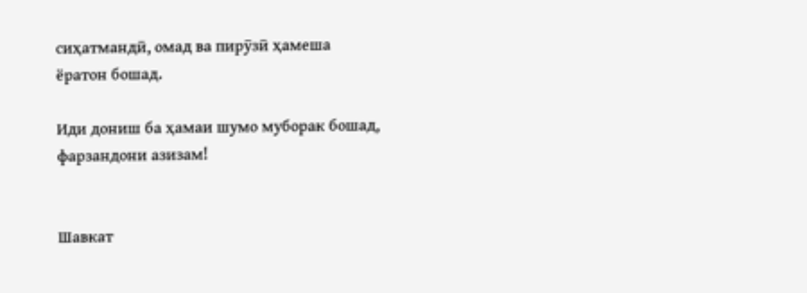сиҳатмандӣ, омад ва пирӯзӣ ҳамеша ёратон бошад.

Иди дониш ба ҳамаи шумо муборак бошад, фарзандони азизам!


Шавкат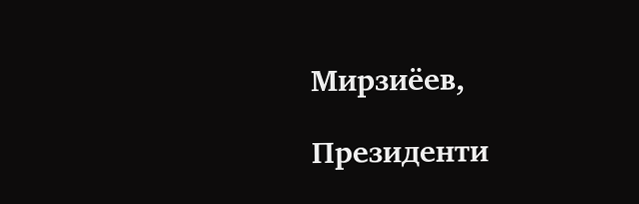Мирзиёев,

Президенти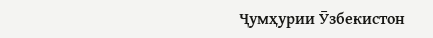Ҷумҳурии Ӯзбекистон